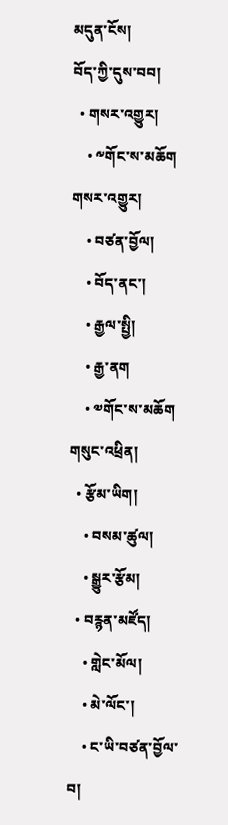མདུན་ངོས།
བོད་ཀྱི་དུས་བབ།
  • གསར་འགྱུར།
    • ༸གོང་ས་མཆོག གསར་འགྱུར།
    • བཙན་བྱོལ།
    • བོད་ནང་།
    • རྒྱལ་སྤྱི།
    • རྒྱ་ནག
    • ༧གོང་ས་མཆོག གསུང་འཕྲིན།
  • རྩོམ་ཡིག།
    • བསམ་ཚུལ།
    • སྒྱུར་རྩོམ།
  • བརྙན་མཛོད།
    • གླེང་མོལ།
    • མེ་ལོང་།
    • ང་ཡི་བཙན་བྱོལ་བ།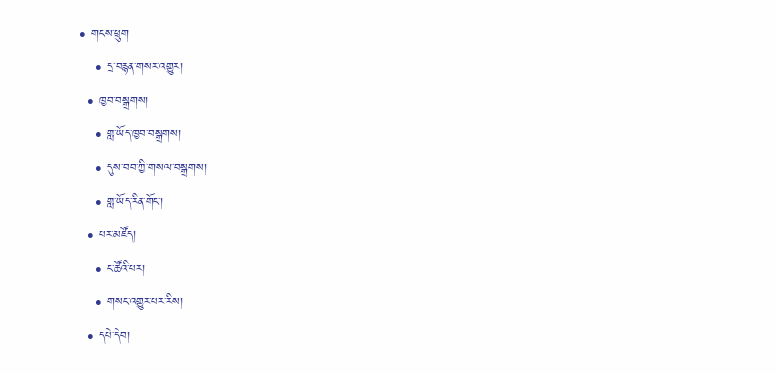• གངས་ཕྲུག
    • དྲ་བརྙན་གསར་འགྱུར།
  • ཁྱབ་བསྒྲགས།
    • གླ་ཡོད་ཁྱབ་བསྒྲགས།
    • དུས་བབ་ཀྱི་གསལ་བསྒྲགས།
    • གླ་ཡོད་རིན་གོང་།
  • པར་མཛོད།
    • ང་ཚོའི་པར།
    • གསང་འགྱུར་པར་རིས།
  • དཔེ་དེབ།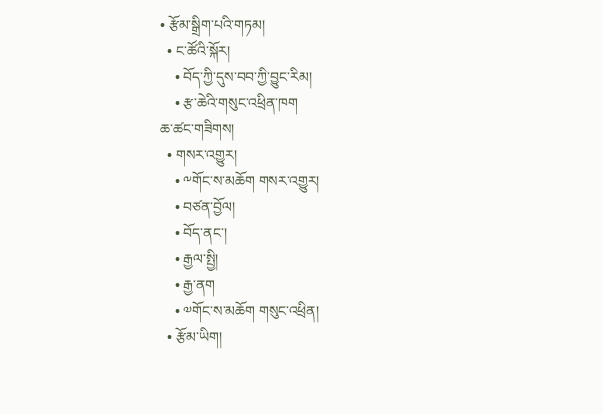• རྩོམ་སྒྲིག་པའི་གཏམ།
  • ང་ཚོའི་སྐོར།
    • བོད་ཀྱི་དུས་བབ་ཀྱི་བྱུང་རིམ།
    • རྩ་ཆེའི་གསུང་འཕྲིན་ཁག
ཆ་ཚང་གཟིགས།
  • གསར་འགྱུར།
    • ༸གོང་ས་མཆོག གསར་འགྱུར།
    • བཙན་བྱོལ།
    • བོད་ནང་།
    • རྒྱལ་སྤྱི།
    • རྒྱ་ནག
    • ༧གོང་ས་མཆོག གསུང་འཕྲིན།
  • རྩོམ་ཡིག།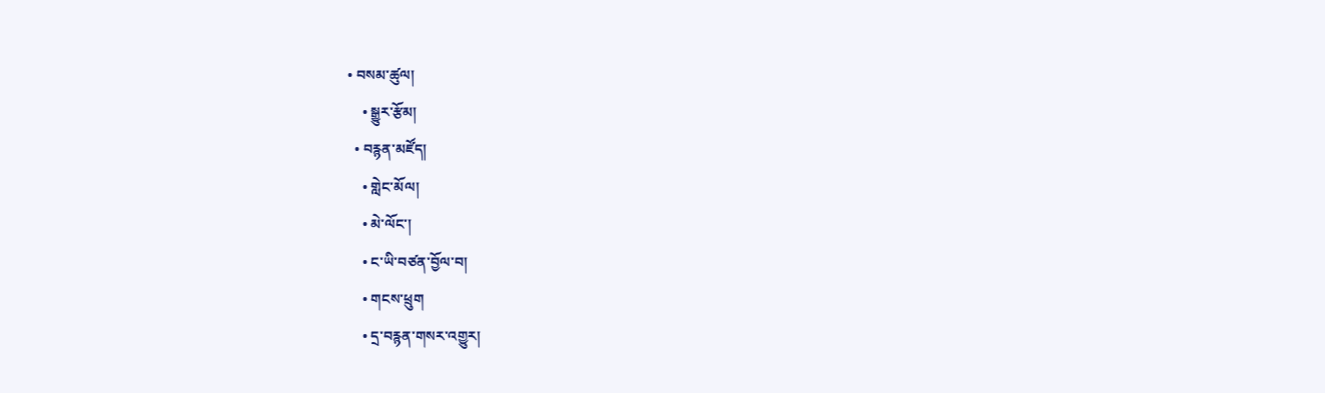• བསམ་ཚུལ།
    • སྒྱུར་རྩོམ།
  • བརྙན་མཛོད།
    • གླེང་མོལ།
    • མེ་ལོང་།
    • ང་ཡི་བཙན་བྱོལ་བ།
    • གངས་ཕྲུག
    • དྲ་བརྙན་གསར་འགྱུར།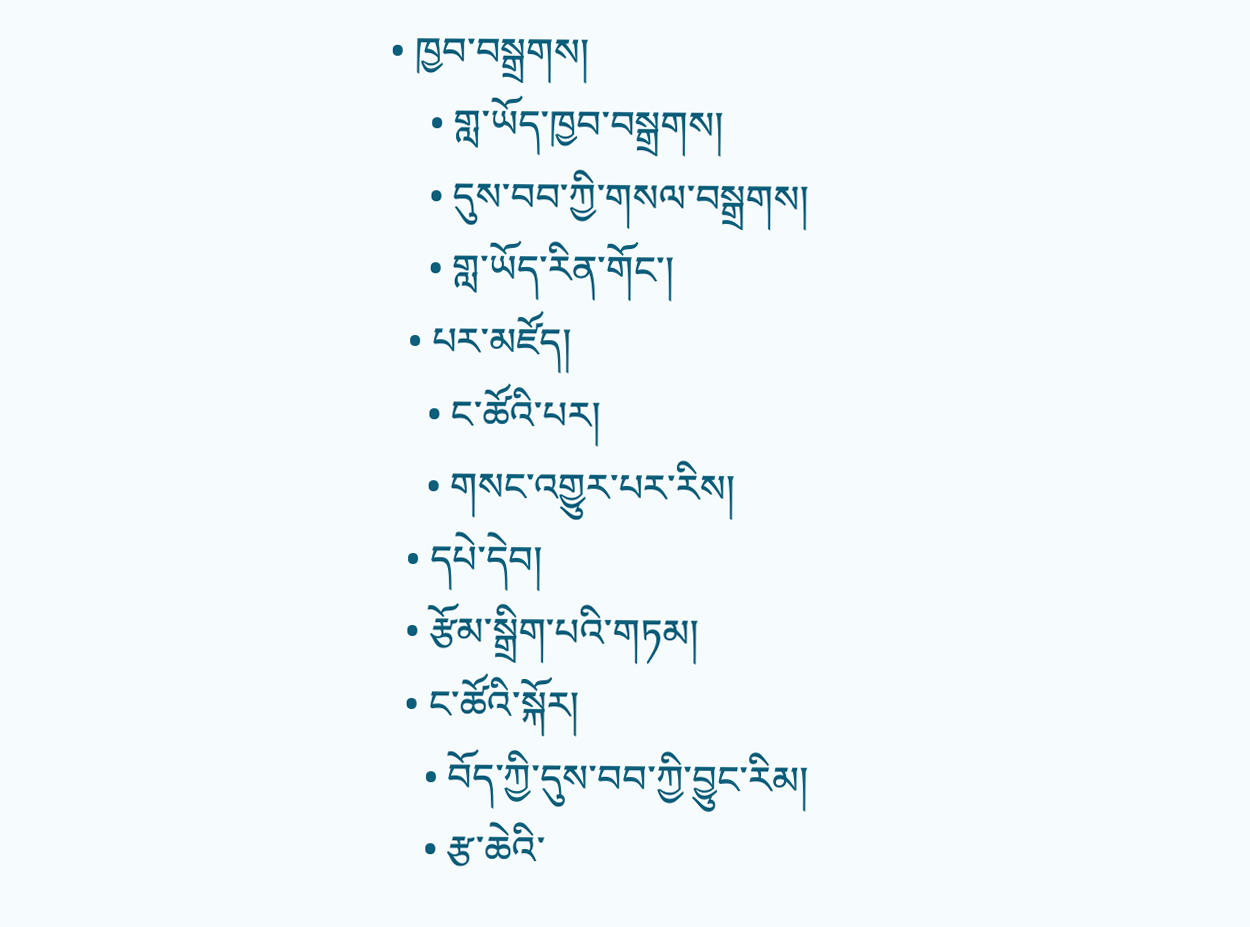• ཁྱབ་བསྒྲགས།
    • གླ་ཡོད་ཁྱབ་བསྒྲགས།
    • དུས་བབ་ཀྱི་གསལ་བསྒྲགས།
    • གླ་ཡོད་རིན་གོང་།
  • པར་མཛོད།
    • ང་ཚོའི་པར།
    • གསང་འགྱུར་པར་རིས།
  • དཔེ་དེབ།
  • རྩོམ་སྒྲིག་པའི་གཏམ།
  • ང་ཚོའི་སྐོར།
    • བོད་ཀྱི་དུས་བབ་ཀྱི་བྱུང་རིམ།
    • རྩ་ཆེའི་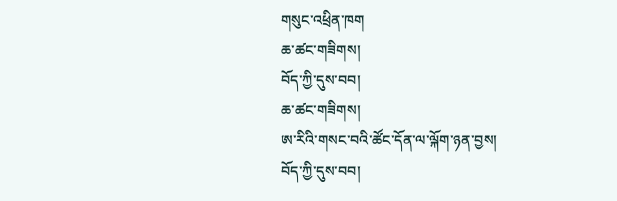གསུང་འཕྲིན་ཁག
ཆ་ཚང་གཟིགས།
བོད་ཀྱི་དུས་བབ།
ཆ་ཚང་གཟིགས།
ཨ་རིའི་གསང་བའི་ཚོང་དོན་ལ་ལྐོག་ཉན་བྱས།
བོད་ཀྱི་དུས་བབ།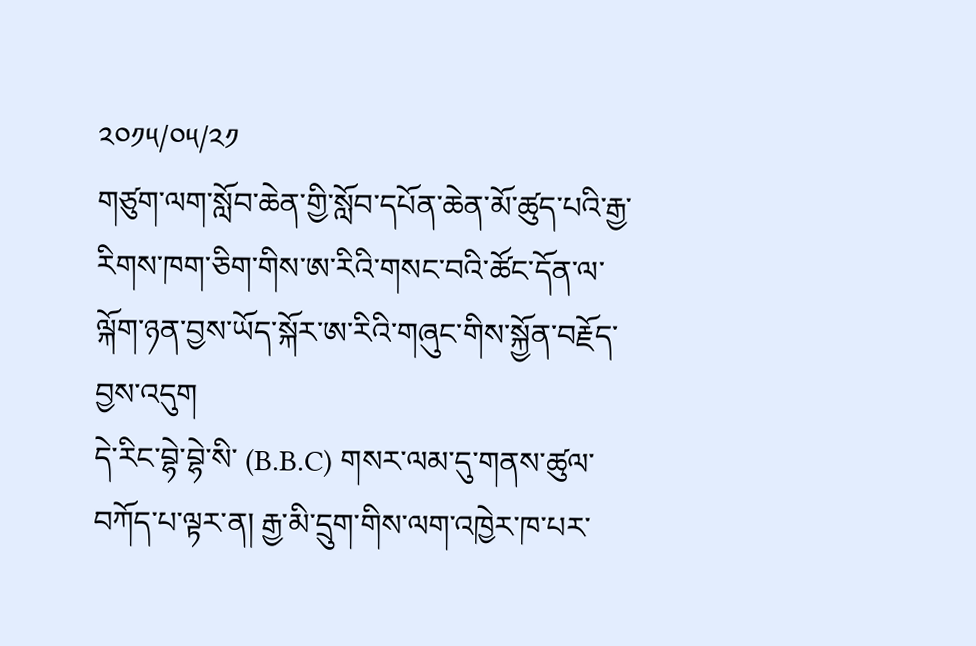༢༠༡༥/༠༥/༢༡
གཙུག་ལག་སློབ་ཆེན་གྱི་སློབ་དཔོན་ཆེན་མོ་ཚུད་པའི་རྒྱ་རིགས་ཁག་ཅིག་གིས་ཨ་རིའི་གསང་བའི་ཚོང་དོན་ལ་ལྐོག་ཉན་བྱས་ཡོད་སྐོར་ཨ་རིའི་གཞུང་གིས་སྐྱོན་བརྗོད་བྱས་འདུག
དེ་རིང་བྷེ་བྷེ་སི་ (B.B.C) གསར་ལམ་དུ་གནས་ཚུལ་བཀོད་པ་ལྟར་ན། རྒྱ་མི་དྲུག་གིས་ལག་འཁྱེར་ཁ་པར་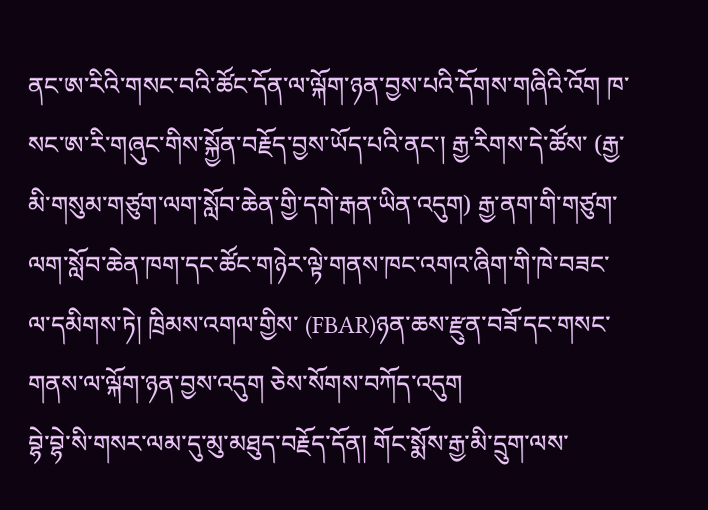ནང་ཨ་རིའི་གསང་བའི་ཚོང་དོན་ལ་ལྐོག་ཉན་བྱས་པའི་དོགས་གཞིའི་འོག ཁ་སང་ཨ་རི་གཞུང་གིས་སྐྱོན་བརྗོད་བྱས་ཡོད་པའི་ནང་། རྒྱ་རིགས་དེ་ཚོས་ (རྒྱ་མི་གསུམ་གཙུག་ལག་སློབ་ཆེན་གྱི་དགེ་རྒན་ཡིན་འདུག) རྒྱ་ནག་གི་གཙུག་ལག་སློབ་ཆེན་ཁག་དང་ཚོང་གཉེར་ལྟེ་གནས་ཁང་འགའ་ཞིག་གི་ཁེ་བཟང་ལ་དམིགས་ཏེ། ཁྲིམས་འགལ་གྱིས་ (FBAR)ཉན་ཆས་རྫུན་བཟོ་དང་གསང་གནས་ལ་ལྐོག་ཉན་བྱས་འདུག ཅེས་སོགས་བཀོད་འདུག
བྷེ་བྷེ་སི་གསར་ལམ་དུ་མུ་མཐུད་བརྗོད་དོན། གོང་སྨོས་རྒྱ་མི་དྲུག་ལས་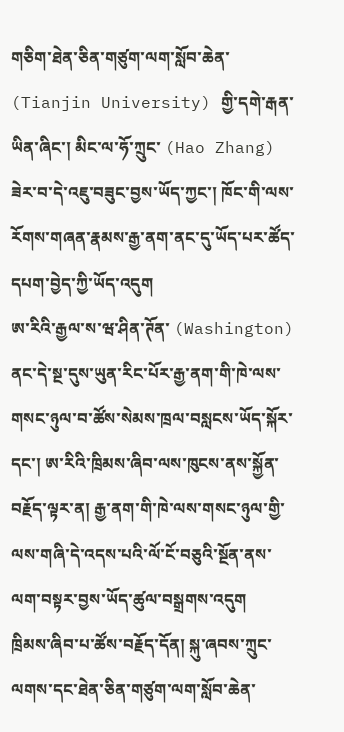གཅིག་ཐེན་ཅིན་གཙུག་ལག་སློབ་ཆེན་ (Tianjin University) གྱི་དགེ་རྒན་ཡིན་ཞིང་། མིང་ལ་ཧོ་ཀྲུང་ (Hao Zhang) ཟེར་བ་དེ་འཇུ་བཟུང་བྱས་ཡོད་ཀྱང་། ཁོང་གི་ལས་རོགས་གཞན་རྣམས་རྒྱ་ནག་ནང་དུ་ཡོད་པར་ཚོད་དཔག་བྱེད་ཀྱི་ཡོད་འདུག
ཨ་རིའི་རྒྱལ་ས་ཝ་ཤིན་ཊོན་ (Washington) ནང་དེ་སྔ་དུས་ཡུན་རིང་པོར་རྒྱ་ནག་གི་ཁེ་ལས་གསང་ཉུལ་བ་ཚོས་སེམས་ཁྲལ་བསླངས་ཡོད་སྐོར་དང་། ཨ་རིའི་ཁྲིམས་ཞིབ་ལས་ཁུངས་ནས་སྐྱོན་བརྗོད་ལྟར་ན། རྒྱ་ནག་གི་ཁེ་ལས་གསང་ཉུལ་གྱི་ལས་གཞི་དེ་འདས་པའི་ལོ་ངོ་བཅུའི་སྔོན་ནས་ལག་བསྟར་བྱས་ཡོད་ཚུལ་བསྒྲགས་འདུག
ཁྲིམས་ཞིབ་པ་ཚོས་བརྗོད་དོན། སྐུ་ཞབས་ཀྲུང་ལགས་དང་ཐེན་ཅིན་གཙུག་ལག་སློབ་ཆེན་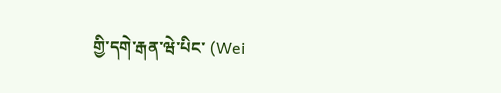གྱི་དགེ་རྒན་ཝེ་པིང་ (Wei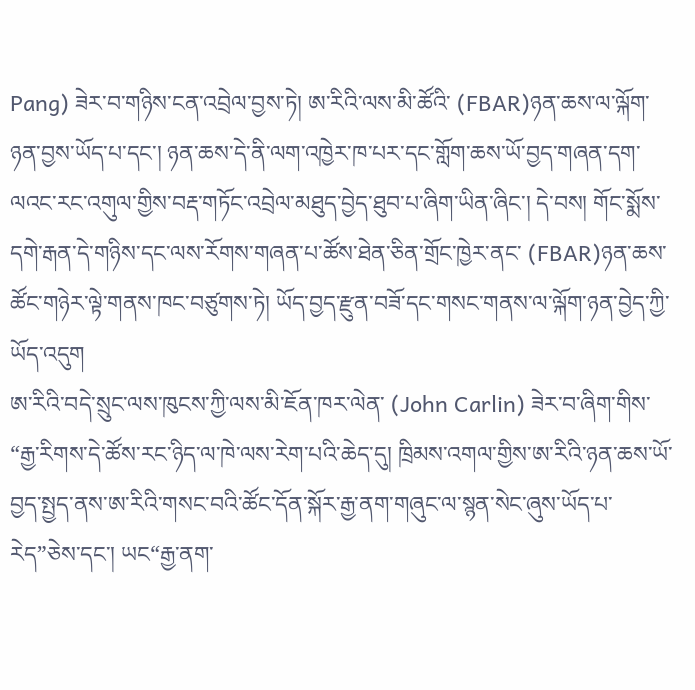Pang) ཟེར་བ་གཉིས་ངན་འབྲེལ་བྱས་ཏེ། ཨ་རིའི་ལས་མི་ཚོའི་ (FBAR)ཉན་ཆས་ལ་ལྐོག་ཉན་བྱས་ཡོད་པ་དང་། ཉན་ཆས་དེ་ནི་ལག་འཁྱེར་ཁ་པར་དང་གློག་ཆས་ཡོ་བྱད་གཞན་དག་ལའང་རང་འགུལ་གྱིས་བརྡ་གཏོང་འབྲེལ་མཐུད་བྱེད་ཐུབ་པ་ཞིག་ཡིན་ཞིང་། དེ་བས། གོང་སྨོས་དགེ་རྒན་དེ་གཉིས་དང་ལས་རོགས་གཞན་པ་ཚོས་ཐེན་ཅིན་གྲོང་ཁྱེར་ནང་ (FBAR)ཉན་ཆས་ཚོང་གཉེར་ལྟེ་གནས་ཁང་བཙུགས་ཏེ། ཡོད་བྱད་རྫུན་བཟོ་དང་གསང་གནས་ལ་ལྐོག་ཉན་བྱེད་ཀྱི་ཡོད་འདུག
ཨ་རིའི་བདེ་སྲུང་ལས་ཁུངས་ཀྱི་ལས་མི་ཇོན་ཁར་ལེན་ (John Carlin) ཟེར་བ་ཞིག་གིས་ “རྒྱ་རིགས་དེ་ཚོས་རང་ཉིད་ལ་ཁེ་ལས་རེག་པའི་ཆེད་དུ། ཁྲིམས་འགལ་གྱིས་ཨ་རིའི་ཉན་ཆས་ཡོ་བྱད་སྤྱད་ནས་ཨ་རིའི་གསང་བའི་ཚོང་དོན་སྐོར་རྒྱ་ནག་གཞུང་ལ་སྙན་སེང་ཞུས་ཡོད་པ་རེད”ཅེས་དང་། ཡང“རྒྱ་ནག་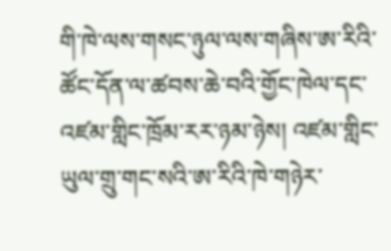གི་ཁེ་ལས་གསང་ཉུལ་ལས་གཞིས་ཨ་རིའི་ཚོང་དོན་ལ་ཚབས་ཆེ་བའི་གྱོང་ཁེལ་དང་འཛམ་གླིང་ཁྲོམ་རར་ཉམ་ཉེས། འཛམ་གླིང་ཡུལ་གྲུ་གང་སའི་ཨ་རིའི་ཁེ་གཉེར་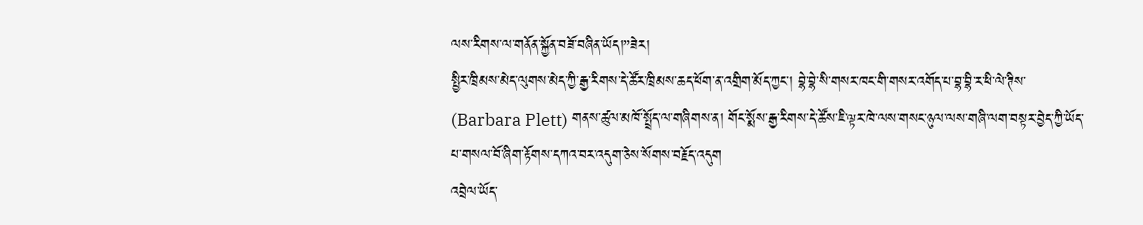ལས་རིགས་ལ་གནོན་སྐྱོན་བཟོ་བཞིན་ཡོད།”ཟེར།
སྤྱིར་ཁྲིམས་མེད་ལུགས་མེད་ཀྱི་རྒྱ་རིགས་དེ་ཚོར་ཁྲིམས་ཆད་ཕོག་ན་འགྲིག་མོད་ཀྱང་། བྷེ་བྷེ་སི་གསར་ཁང་གི་གསར་འགོད་པ་བྷ་བྷི་ར་ཕི་ལེ་ཊིས་ (Barbara Plett) གནས་ཚུལ་མཁོ་སྤྲོད་ལ་གཞིགས་ན། གོང་སྨོས་རྒྱ་རིགས་དེ་ཚོས་ཇི་ལྟར་ཁེ་ལས་གསང་ཉུལ་ལས་གཞི་ལག་བསྟར་བྱེད་ཀྱི་ཡོད་པ་གསལ་བོ་ཞིག་རྟོགས་དཀའ་བར་འདུག་ཅེས་སོགས་བརྗོད་འདུག
འབྲེལ་ཡོད་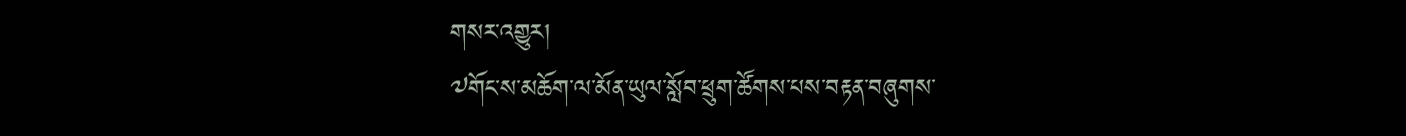གསར་འགྱུར།
༧གོང་ས་མཆོག་ལ་མོན་ཡུལ་སློབ་ཕྲུག་ཚོགས་པས་བརྟན་བཞུགས་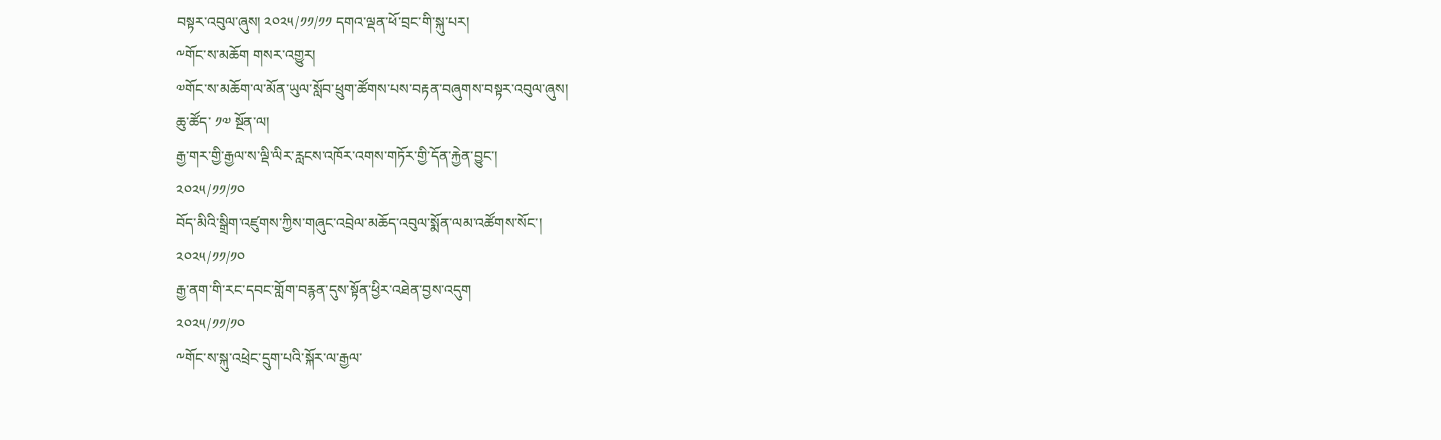བསྟར་འབུལ་ཞུས། ༢༠༢༥/༡༡/༡༡ དགའ་ལྡན་ཕོ་བྲང་གི་སྐུ་པར།
༸གོང་ས་མཆོག གསར་འགྱུར།
༧གོང་ས་མཆོག་ལ་མོན་ཡུལ་སློབ་ཕྲུག་ཚོགས་པས་བརྟན་བཞུགས་བསྟར་འབུལ་ཞུས།
ཆུ་ཚོད་ ༡༧ སྔོན་ལ།
རྒྱ་གར་གྱི་རྒྱལ་ས་ལྡི་ལིར་རླངས་འཁོར་འགས་གཏོར་གྱི་དོན་རྐྱེན་བྱུང་།
༢༠༢༥/༡༡/༡༠
བོད་མིའི་སྒྲིག་འཛུགས་ཀྱིས་གཞུང་འབྲེལ་མཆོད་འབུལ་སྨོན་ལམ་འཚོགས་སོང་།
༢༠༢༥/༡༡/༡༠
རྒྱ་ནག་གི་རང་དབང་གློག་བརྙན་དུས་སྟོན་ཕྱིར་འཐེན་བྱས་འདུག
༢༠༢༥/༡༡/༡༠
༸གོང་ས་སྐུ་འཕྲེང་དྲུག་པའི་སྐོར་ལ་རྒྱལ་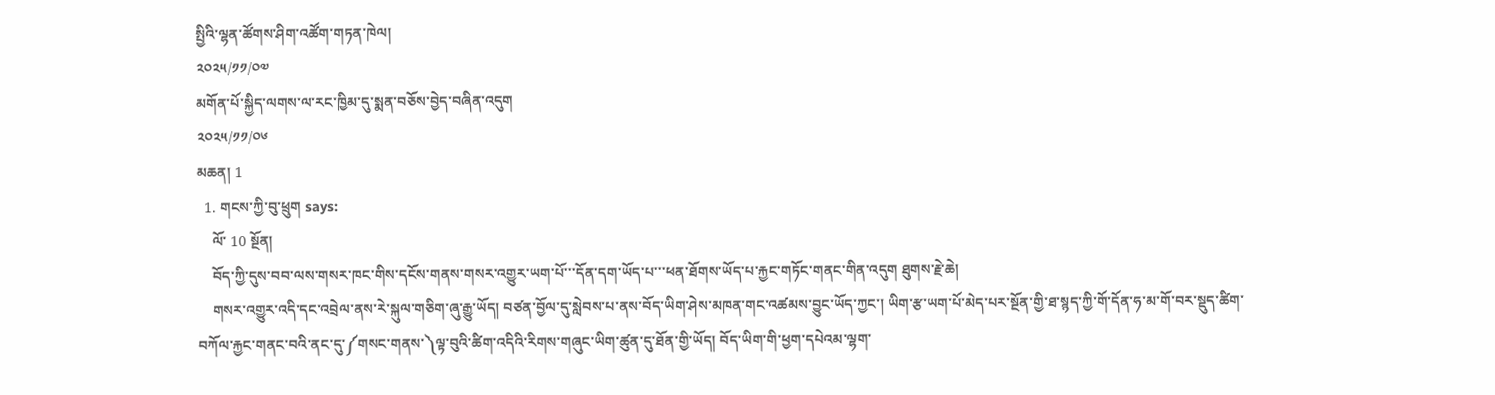སྤྱིའི་ལྷན་ཚོགས་ཤིག་འཚོག་གཏན་ཁེལ།
༢༠༢༥/༡༡/༠༧
མགོན་པོ་སྐྱིད་ལགས་ལ་རང་ཁྱིམ་དུ་སྨན་བཅོས་བྱེད་བཞིན་འདུག
༢༠༢༥/༡༡/༠༦
མཆན། 1
  1. གངས་ཀྱི་བུ་ཕྲུག says:
    ལོ་ 10 སྔོན།
    བོད་ཀྱི་དུས་བབ་ལས་གསར་ཁང་གིས་དངོས་གནས་གསར་འགྱུར་ཡག་པོ་་་དོན་དག་ཡོད་པ་་་ཕན་ཐོགས་ཡོད་པ་རྐྱང་གཏོང་གནང་གིན་འདུག ཐུགས་རྗེ་ཆེ།
    གསར་འགྱུར་འདི་དང་འབྲེལ་ནས་རེ་སྐུལ་གཅིག་ཞུ་རྒྱུ་ཡོད། བཙན་བྱོལ་དུ་སླེབས་པ་ནས་བོད་ཡིག་ཤེས་མཁན་གང་འཚམས་བྱུང་ཡོད་ཀྱང་། ཡིག་རྩ་ཡག་པོ་མེད་པར་སྔོན་གྱི་ཐ་སྙད་ཀྱི་གོ་དོན་ཧ་མ་གོ་བར་སྡུད་ཚིག་བཀོལ་རྐྱང་གནང་བའི་ནང་དུ་༼གསང་གནས་༽ལྟ་བུའི་ཚིག་འདིའི་རིགས་གཞུང་ཡིག་ཚུན་དུ་ཐོན་གྱི་ཡོད། བོད་ཡིག་གི་ཕྱག་དཔེའམ་ལྷག་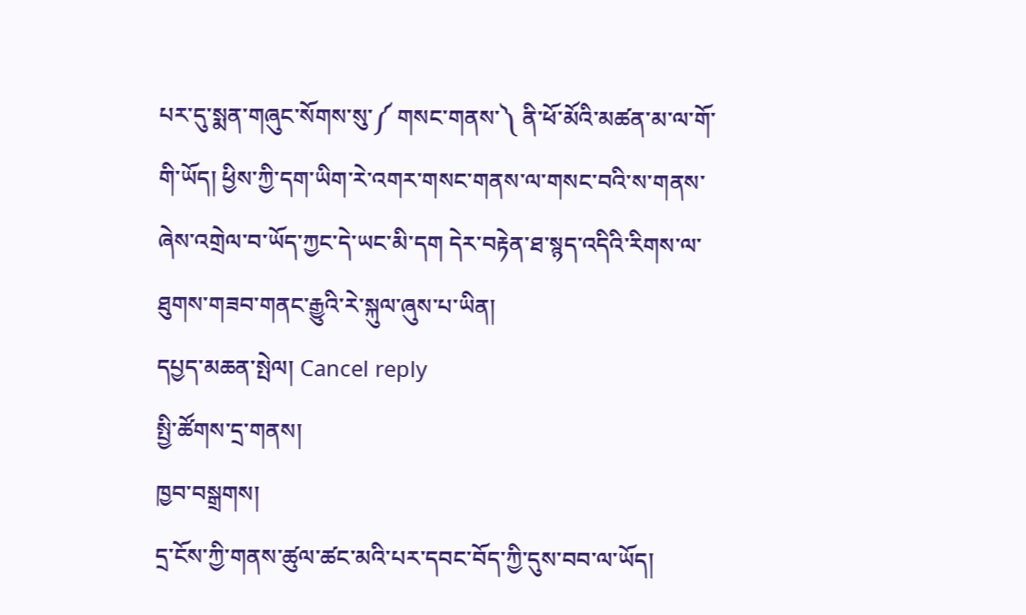པར་དུ་སྨན་གཞུང་སོགས་སུ་༼ གསང་གནས་༽ ནི་ཕོ་མོའི་མཚན་མ་ལ་གོ་གི་ཡོད། ཕྱིས་ཀྱི་དག་ཡིག་རེ་འགར་གསང་གནས་ལ་གསང་བའི་ས་གནས་ཞེས་འགྲེལ་བ་ཡོད་ཀྱང་དེ་ཡང་མི་དག དེར་བརྟེན་ཐ་སྙད་འདིའི་རིགས་ལ་ཐུགས་གཟབ་གནང་རྒྱུའི་རེ་སྐུལ་ཞུས་པ་ཡིན།
དཔྱད་མཆན་སྤེལ། Cancel reply
སྤྱི་ཚོགས་དྲ་གནས།
ཁྱབ་བསྒྲགས།
དྲ་ངོས་ཀྱི་གནས་ཚུལ་ཚང་མའི་པར་དབང་བོད་ཀྱི་དུས་བབ་ལ་ཡོད།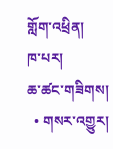གློག་འཕྲིན།
ཁ་པར།
ཆ་ཚང་གཟིགས།
  • གསར་འགྱུར།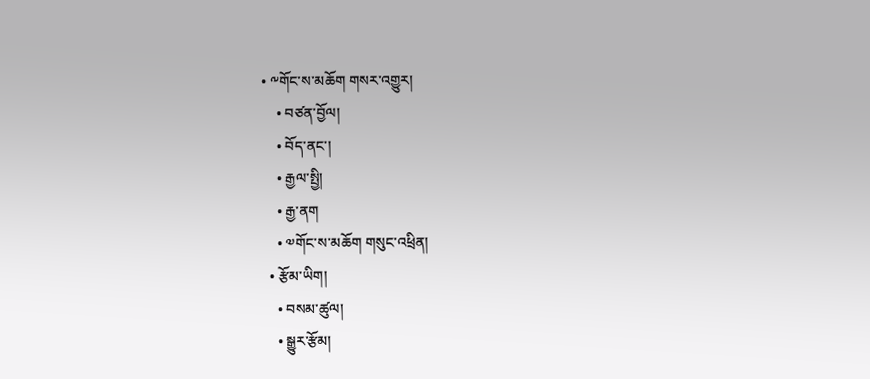• ༸གོང་ས་མཆོག གསར་འགྱུར།
    • བཙན་བྱོལ།
    • བོད་ནང་།
    • རྒྱལ་སྤྱི།
    • རྒྱ་ནག
    • ༧གོང་ས་མཆོག གསུང་འཕྲིན།
  • རྩོམ་ཡིག།
    • བསམ་ཚུལ།
    • སྒྱུར་རྩོམ།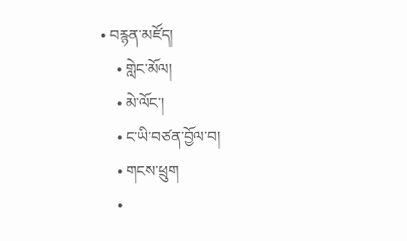• བརྙན་མཛོད།
    • གླེང་མོལ།
    • མེ་ལོང་།
    • ང་ཡི་བཙན་བྱོལ་བ།
    • གངས་ཕྲུག
    •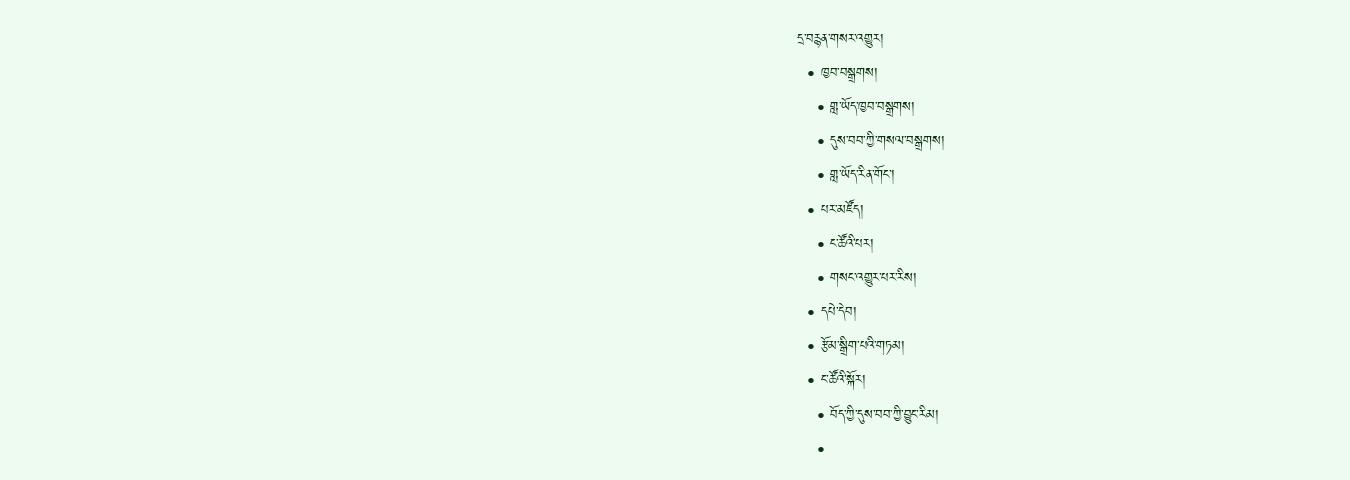དྲ་བརྙན་གསར་འགྱུར།
  • ཁྱབ་བསྒྲགས།
    • གླ་ཡོད་ཁྱབ་བསྒྲགས།
    • དུས་བབ་ཀྱི་གསལ་བསྒྲགས།
    • གླ་ཡོད་རིན་གོང་།
  • པར་མཛོད།
    • ང་ཚོའི་པར།
    • གསང་འགྱུར་པར་རིས།
  • དཔེ་དེབ།
  • རྩོམ་སྒྲིག་པའི་གཏམ།
  • ང་ཚོའི་སྐོར།
    • བོད་ཀྱི་དུས་བབ་ཀྱི་བྱུང་རིམ།
    •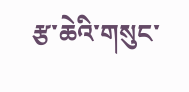རྩ་ཆེའི་གསུང་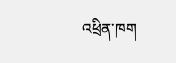འཕྲིན་ཁག